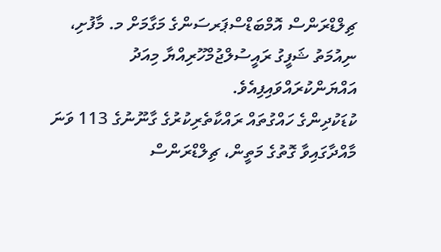ޗިލްޑްރަންސް އޮމްބަޑްސްޕަރސަންގެ މަގާމަށް މ. މާފުށި، ނިއުމަތު ޝަފީގު ރައީސުލްޖުމްހޫރިއްޔާ މިއަދު އައްޔަންކުރައްވައިފިއެވެ.
ކުޑަކުދިންގެ ހައްގުތައް ރައްކާތެރިކުރުގެ ގާނޫނުގެ 113 ވަނަ މާއްދާގައިވާ ގޮތުގެ މަތީން، ޗިލްޑްރަންސް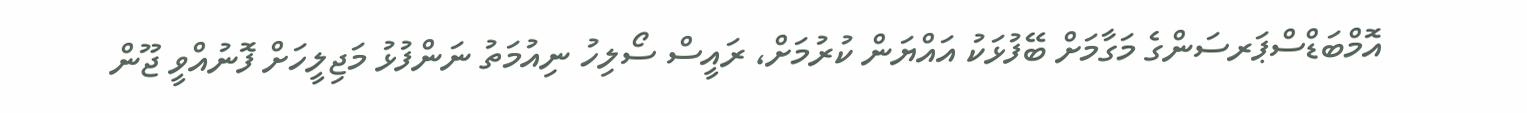އޮމްބަޑްސްޕަރސަންގެ މަގާމަށް ބޭފުޅަކު އައްޔަން ކުރުމަށް، ރައީސް ސޯލިހު ނިއުމަތު ނަންފުޅު މަޖިލީހަށް ފޮނުއްވީ ޖޫން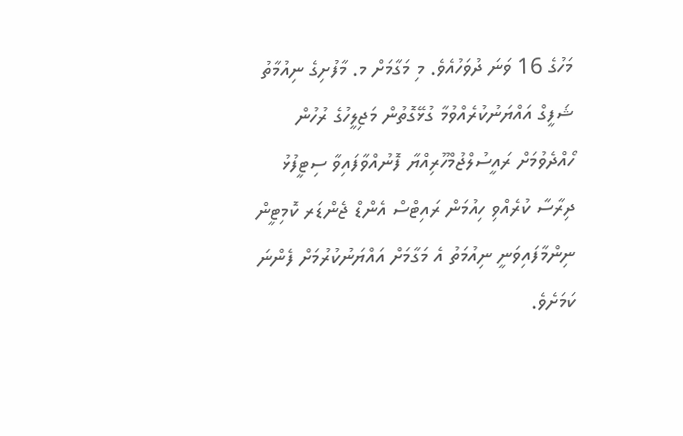މަހުގެ 16 ވަނަ ދުވަހުއެވެ. މި މަގާމަށް މ. މާފުށިގެ ނިއުމާތު ޝަފީގް އައްޔަނުކުރެއްވުމާ ގުޅޭގޮތުން މަޖިލީހުގެ ރުހުން ހޯއްދެވުމަށް ރައީސުލްޖުމްހޫރިއްޔާ ފޮނުއްވާފައިވާ ސިޓީފުޅު ދިރާސާ ކުރެއްވި ހިއުމަން ރައިޓްސް އެންޑް ޖެންޑަރ ކޮމިޓީން ނިންމާފައިވަނީ ނިއުމަތު އެ މަގާމަށް އައްޔަނުކުރުމަށް ފެންނަ ކަމަށެވެ.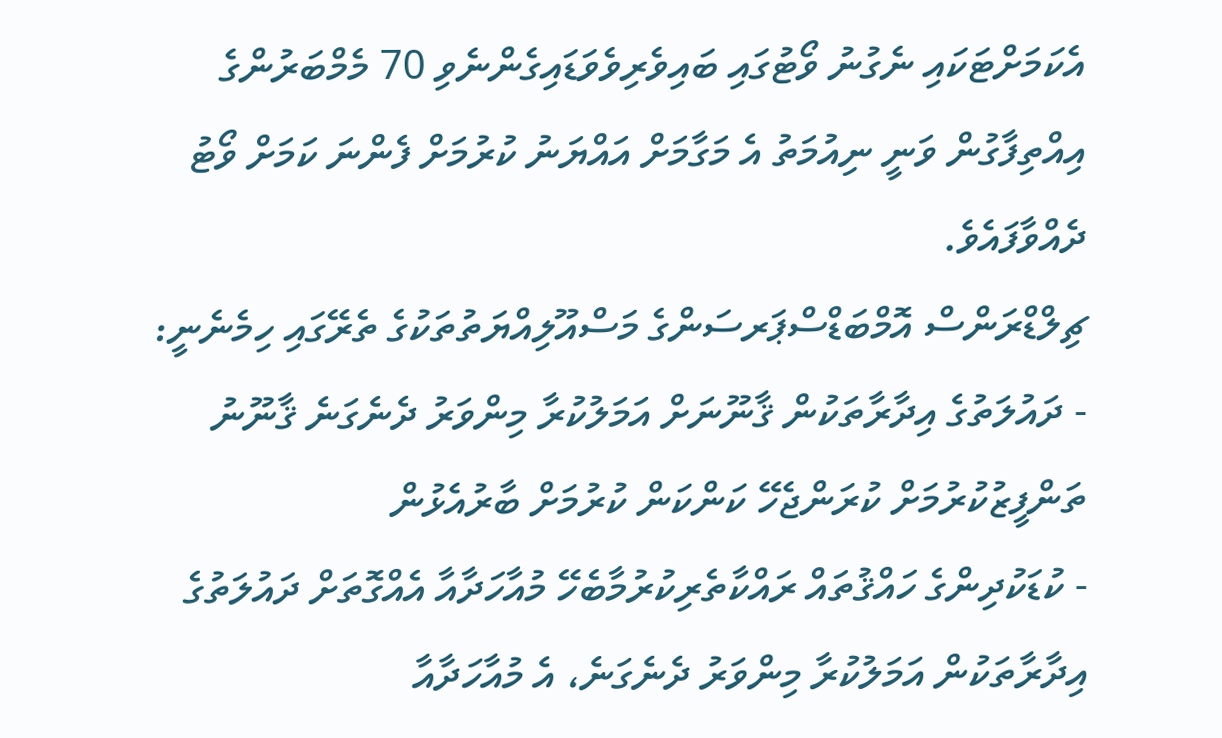އެކަމަށްޓަކައި ނެގުނު ވޯޓުގައި ބައިވެރިވެވަޑައިގެންނެވި 70 މެމްބަރުންގެ އިއްތިފާގުން ވަނީ ނިއުމަތު އެ މަގާމަށް އައްޔަނު ކުރުމަށް ފެންނަ ކަމަށް ވޯޓު ދެއްވާފައެވެ.
ޗިލްޑްރަންސް އޮމްބަޑްސްޕަރސަންގެ މަސްއޫލިއްޔަތުތަކުގެ ތެރޭގައި ހިމެނެނީ:
- ދައުލަތުގެ އިދާރާތަކުން ޤާނޫނަށް އަމަލުކުރާ މިންވަރު ދެނެގަނެ ޤާނޫނު ތަންފީޒުކުރުމަށް ކުރަންޖެހޭ ކަންކަން ކުރުމަށް ބާރުއެޅުން
- ކުޑަކުދިންގެ ހައްޤުތައް ރައްކާތެރިކުރުމާބެހޭ މުއާހަދާއާ އެއްގޮތަށް ދައުލަތުގެ އިދާރާތަކުން އަމަލުކުރާ މިންވަރު ދެނެގަނެ، އެ މުއާހަދާއާ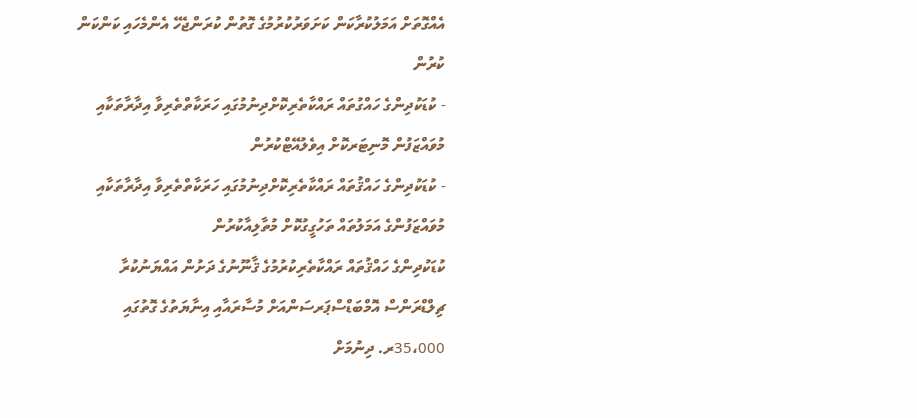އެއްގޮތަށް އަމަލުކުރާކަން ކަށަވަރުކުރުމުގެ ގޮތުން ކުރަންޖެހޭ އެންމެހައި ކަންކަން ކުރުން
- ކުޑަކުދިންގެ ހައްގުތައް ރައްކާތެރިކޮށްދިނުމުގައި ހަރަކާތްތެރިވާ އިދާރާތަކާއި މުވައްޒަފުން މޮނިޓަރކޮށް އިވެލުއޭޓްކުރުން
- ކުޑަކުދިންގެ ހައްޤުތައް ރައްކާތެރިކޮށްދިނުމުގައި ހަރަކާތްތެރިވާ އިދާރާތަކާއި މުވައްޒަފުންގެ އަމަލުތައް ތަހުގީގުކޮށް މުތާލިއާކުރުން
ކުޑަކުދިންގެ ހައްޤުތައް ރައްކާތެރިކުރުމުގެ ޤާނޫނުގެ ދަށުން އައްޔަނުކުރާ ޗިލްޑްރަންސް އޮމްބަޑްސްޕަރސަންއަށް މުސާރައާއި އިނާޔަތުގެ ގޮތުގައި 35،000ރ. ދިނުމަށް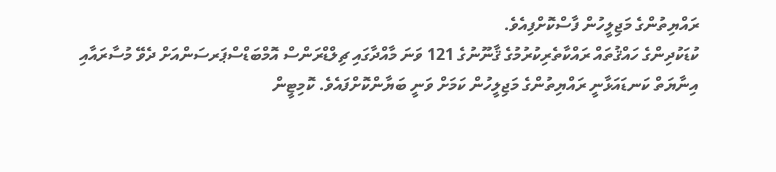ރައްޔިތުންގެ މަޖިލީހުން ފާސްކޮށްފިއެވެ.
ކުޑަކުދިންގެ ހައްޤުތައް ރައްކާތެރިކުރުމުގެ ޤާނޫނުގެ 121 ވަނަ މާއްދާގައި ޗިލްޑްރަންސް އޮމްބަޑްސްޕަރސަންއަށް ދެވޭ މުސާރައާއި އިނާޔަތް ކަނޑައަޅާނީ ރައްޔިތުންގެ މަޖިލީހުން ކަމަށް ވަނީ ބަޔާންކޮށްފައެވެ. ކޮމިޓީން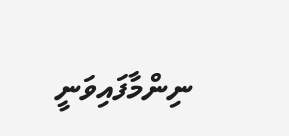ނިންމާފައިވަނީ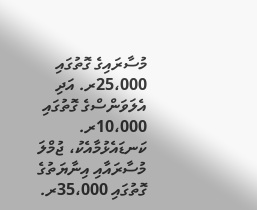މުސާރައިގެ ގޮތުގައި 25،000ރ. އަދި އެލަވަންސްގެ ގޮތުގައި 10،000ރ. ކަނޑައެޅުމާއެކު، ޖުމްލަ މުސާރައާއި އިނާޔަތުގެ ގޮތުގައި 35،000ރ.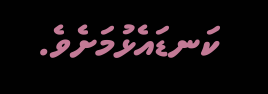ކަނޑައެޅުމަށެވެ.